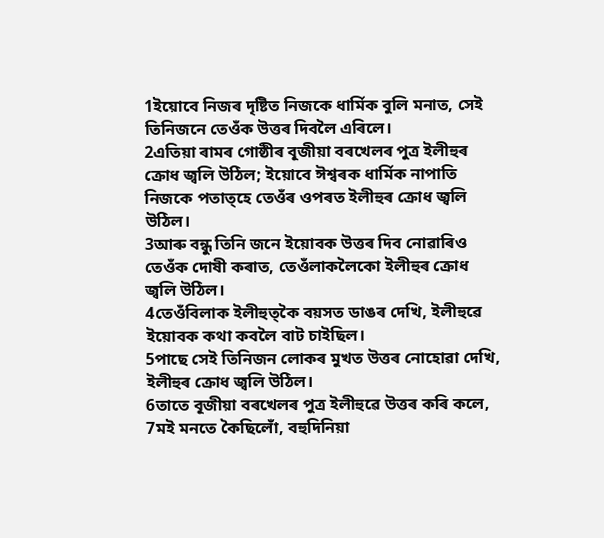1ইয়োবে নিজৰ দৃষ্টিত নিজকে ধাৰ্মিক বুলি মনাত, সেই তিনিজনে তেওঁক উত্তৰ দিবলৈ এৰিলে।
2এতিয়া ৰামৰ গোষ্ঠীৰ বূজীয়া বৰখেলৰ পুত্ৰ ইলীহুৰ ক্ৰোধ জ্বলি উঠিল; ইয়োবে ঈশ্বৰক ধাৰ্মিক নাপাতি নিজকে পতাত্হে তেওঁৰ ওপৰত ইলীহুৰ ক্ৰোধ জ্বলি উঠিল।
3আৰু বন্ধু তিনি জনে ইয়োবক উত্তৰ দিব নোৱাৰিও তেওঁক দোষী কৰাত, তেওঁলাকলৈকো ইলীহুৰ ক্ৰোধ জ্বলি উঠিল।
4তেওঁবিলাক ইলীহুত্কৈ বয়সত ডাঙৰ দেখি, ইলীহুৱে ইয়োবক কথা কবলৈ বাট চাইছিল।
5পাছে সেই তিনিজন লোকৰ মুখত উত্তৰ নোহোৱা দেখি, ইলীহুৰ ক্ৰোধ জ্বলি উঠিল।
6তাতে বূজীয়া বৰখেলৰ পুত্ৰ ইলীহুৱে উত্তৰ কৰি কলে,
7মই মনতে কৈছিলোঁ, বহুদিনিয়া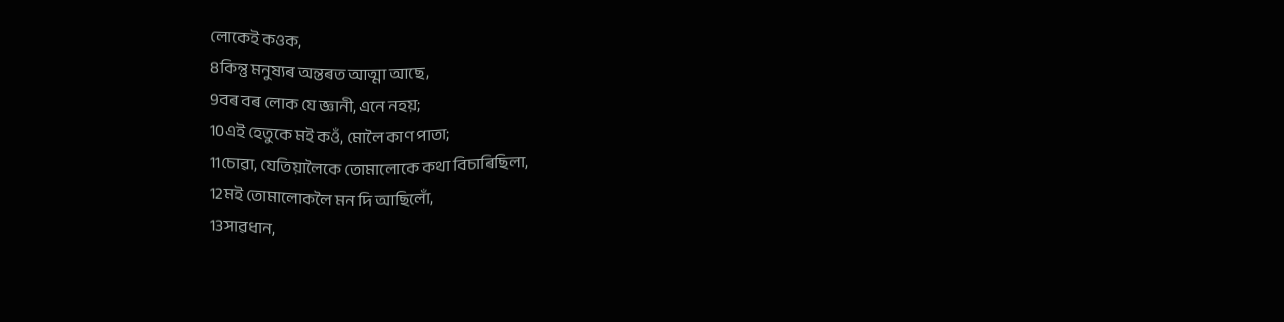লোকেই কওক,
8কিন্তু মনুষ্যৰ অন্তৰত আত্মা আছে,
9বৰ বৰ লোক যে জ্ঞানী, এনে নহয়;
10এই হেতুকে মই কওঁ, মোলৈ কাণ পাতা;
11চোৱা, যেতিয়ালৈকে তোমালোকে কথা বিচাৰিছিলা,
12মই তোমালোকলৈ মন দি আছিলোঁ,
13সাৱধান,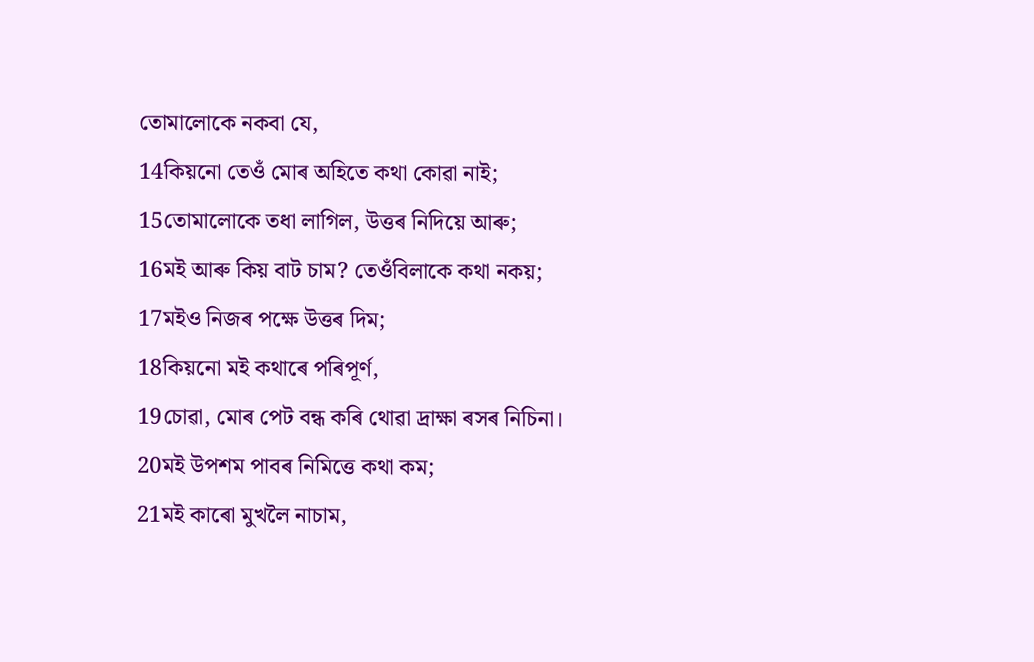তোমালোকে নকবা যে,
14কিয়নো তেওঁ মোৰ অহিতে কথা কোৱা নাই;
15তোমালোকে তধা লাগিল, উত্তৰ নিদিয়ে আৰু;
16মই আৰু কিয় বাট চাম? তেওঁবিলাকে কথা নকয়;
17মইও নিজৰ পক্ষে উত্তৰ দিম;
18কিয়নো মই কথাৰে পৰিপূৰ্ণ,
19চোৱা, মোৰ পেট বন্ধ কৰি থোৱা দ্ৰাক্ষা ৰসৰ নিচিনা।
20মই উপশম পাবৰ নিমিত্তে কথা কম;
21মই কাৰো মুখলৈ নাচাম,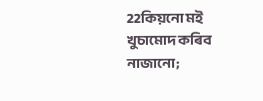22কিয়নো মই খুচামোদ কৰিব নাজানো;